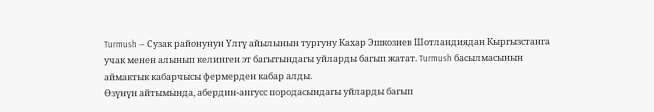Turmush — Сузак районунун Үлгү айылынын тургуну Кахар Эшкозиев Шотландиядан Кыргызстанга учак менен алынып келинген эт багытындагы уйларды багып жатат. Turmush басылмасынын аймактык кабарчысы фермерден кабар алды.
Өзүнүн айтымында, абердин-ангусс породасындагы уйларды багып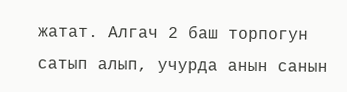жатат. Алгач 2 баш торпогун сатып алып, учурда анын санын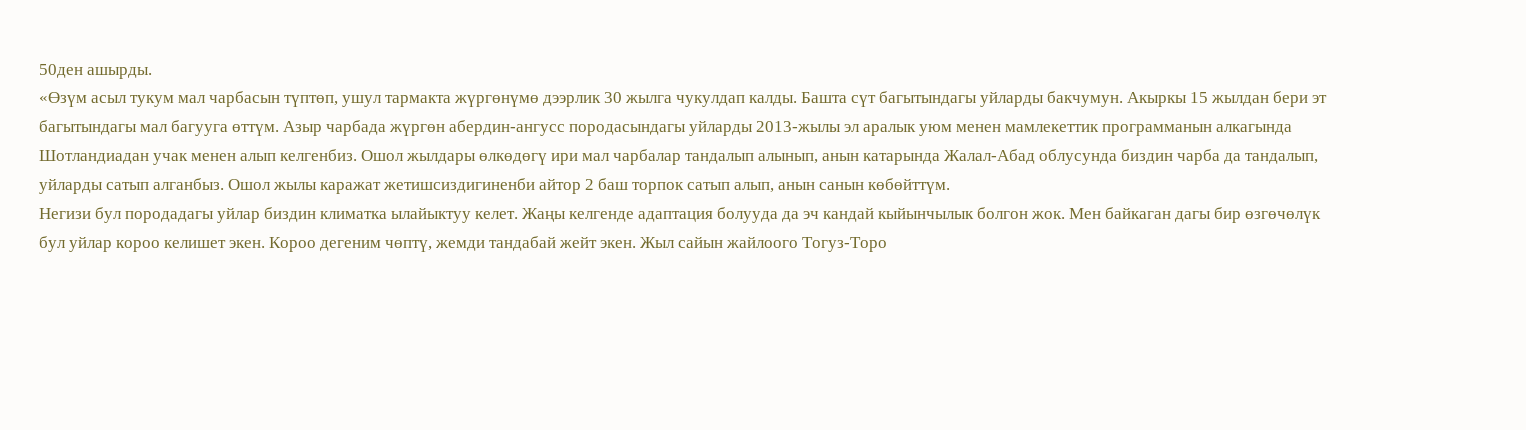50ден ашырды.
«Өзүм асыл тукум мал чарбасын түптөп, ушул тармакта жүргөнүмө дээрлик 30 жылга чукулдап калды. Башта сүт багытындагы уйларды бакчумун. Акыркы 15 жылдан бери эт багытындагы мал багууга өттүм. Азыр чарбада жүргөн абердин-ангусс породасындагы уйларды 2013-жылы эл аралык уюм менен мамлекеттик программанын алкагында Шотландиадан учак менен алып келгенбиз. Ошол жылдары өлкөдөгү ири мал чарбалар тандалып алынып, анын катарында Жалал-Абад облусунда биздин чарба да тандалып, уйларды сатып алганбыз. Ошол жылы каражат жетишсиздигиненби айтор 2 баш торпок сатып алып, анын санын көбөйттүм.
Негизи бул породадагы уйлар биздин климатка ылайыктуу келет. Жаңы келгенде адаптация болууда да эч кандай кыйынчылык болгон жок. Мен байкаган дагы бир өзгөчөлүк бул уйлар короо келишет экен. Короо дегеним чөптү, жемди тандабай жейт экен. Жыл сайын жайлоого Тогуз-Торо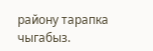району тарапка чыгабыз.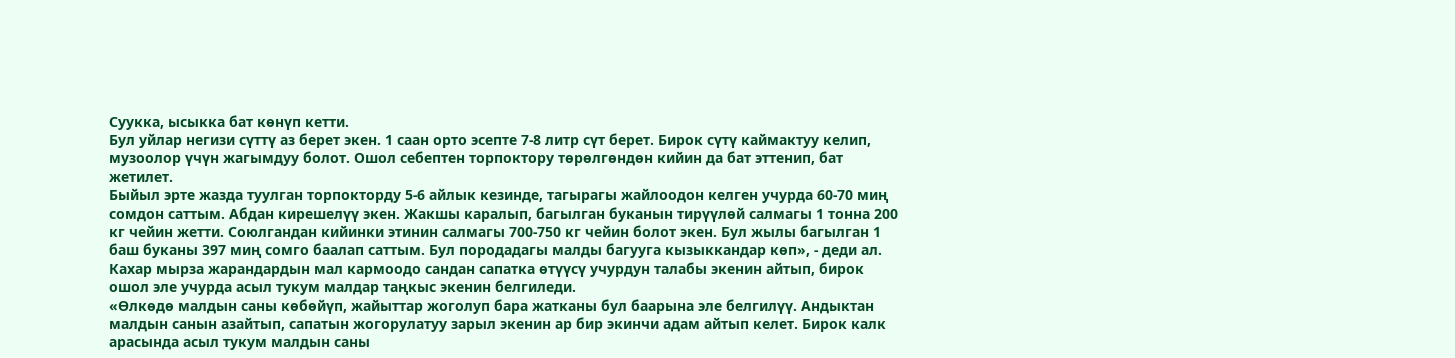Суукка, ысыкка бат көнүп кетти.
Бул уйлар негизи сүттү аз берет экен. 1 саан орто эсепте 7-8 литр сүт берет. Бирок сүтү каймактуу келип, музоолор үчүн жагымдуу болот. Ошол себептен торпоктору төрөлгөндөн кийин да бат эттенип, бат жетилет.
Быйыл эрте жазда туулган торпокторду 5-6 айлык кезинде, тагырагы жайлоодон келген учурда 60-70 миң сомдон саттым. Абдан кирешелүү экен. Жакшы каралып, багылган буканын тирүүлөй салмагы 1 тонна 200 кг чейин жетти. Союлгандан кийинки этинин салмагы 700-750 кг чейин болот экен. Бул жылы багылган 1 баш буканы 397 миң сомго баалап саттым. Бул породадагы малды багууга кызыккандар көп», - деди ал.
Кахар мырза жарандардын мал кармоодо сандан сапатка өтүүсү учурдун талабы экенин айтып, бирок ошол эле учурда асыл тукум малдар таңкыс экенин белгиледи.
«Өлкөдө малдын саны көбөйүп, жайыттар жоголуп бара жатканы бул баарына эле белгилүү. Андыктан малдын санын азайтып, сапатын жогорулатуу зарыл экенин ар бир экинчи адам айтып келет. Бирок калк арасында асыл тукум малдын саны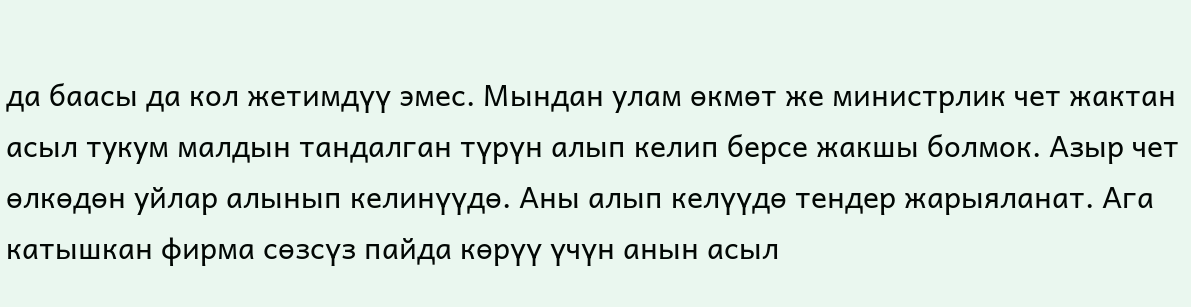да баасы да кол жетимдүү эмес. Мындан улам өкмөт же министрлик чет жактан асыл тукум малдын тандалган түрүн алып келип берсе жакшы болмок. Азыр чет өлкөдөн уйлар алынып келинүүдө. Аны алып келүүдө тендер жарыяланат. Ага катышкан фирма сөзсүз пайда көрүү үчүн анын асыл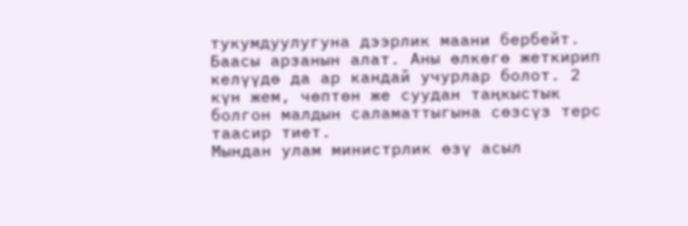тукумдуулугуна дээрлик маани бербейт. Баасы арзанын алат. Аны өлкөгө жеткирип келүүдө да ар кандай учурлар болот. 2 күн жем, чөптөн же суудан таңкыстык болгон малдын саламаттыгына сөзсүз терс таасир тиет.
Мындан улам министрлик өзү асыл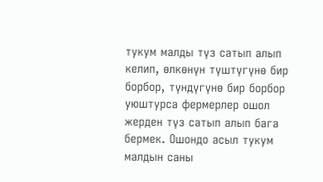тукум малды түз сатып алып келип, өлкөнүн түштүгүнө бир борбор, түндүгүнө бир борбор уюштурса фермерлер ошол жерден түз сатып алып бага бермек. Ошондо асыл тукум малдын саны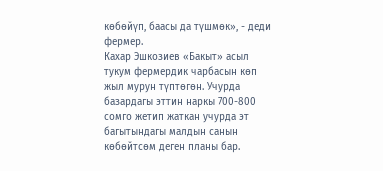көбөйүп, баасы да түшмөк», - деди фермер.
Кахар Эшкозиев «Бакыт» асыл тукум фермердик чарбасын көп жыл мурун түптөгөн. Учурда базардагы эттин наркы 700-800 сомго жетип жаткан учурда эт багытындагы малдын санын көбөйтсөм деген планы бар.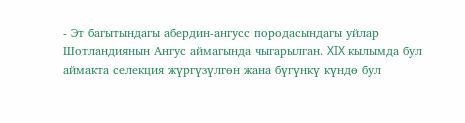- Эт багытындагы абердин-ангусс породасындагы уйлар Шотландиянын Ангус аймагында чыгарылган. XIX кылымда бул аймакта селекция жүргүзүлгөн жана бүгүнкү күндө бул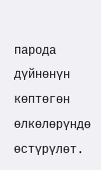парода дүйнөнүн көптөгөн өлкөлөрүндө өстүрүлөт.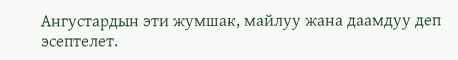Ангустардын эти жумшак, майлуу жана даамдуу деп эсептелет.